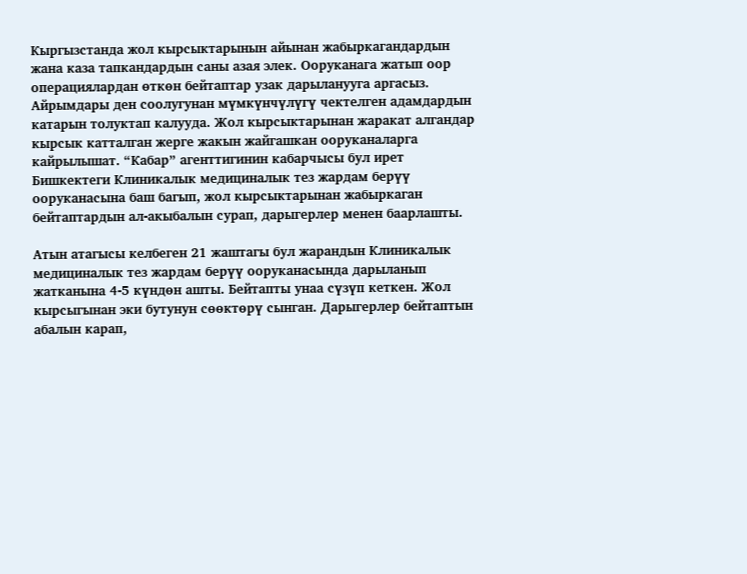Кыргызстанда жол кырсыктарынын айынан жабыркагандардын жана каза тапкандардын саны азая элек. Ооруканага жатып оор операциялардан өткөн бейтаптар узак дарыланууга аргасыз. Айрымдары ден соолугунан мүмкүнчүлүгү чектелген адамдардын катарын толуктап калууда. Жол кырсыктарынан жаракат алгандар кырсык катталган жерге жакын жайгашкан ооруканаларга кайрылышат. “Кабар” агенттигинин кабарчысы бул ирет Бишкектеги Клиникалык медициналык тез жардам берүү ооруканасына баш багып, жол кырсыктарынан жабыркаган бейтаптардын ал-акыбалын сурап, дарыгерлер менен баарлашты.

Атын атагысы келбеген 21 жаштагы бул жарандын Клиникалык медициналык тез жардам берүү ооруканасында дарыланып жатканына 4-5 күндөн ашты. Бейтапты унаа сүзүп кеткен. Жол кырсыгынан эки бутунун сөөктөрү сынган. Дарыгерлер бейтаптын абалын карап,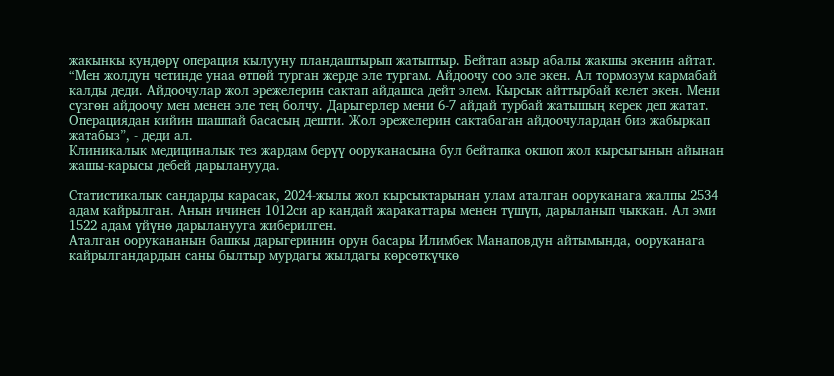жакынкы кундөрү операция кылууну пландаштырып жатыптыр. Бейтап азыр абалы жакшы экенин айтат.
“Мен жолдун четинде унаа өтпөй турган жерде эле тургам. Айдоочу соо эле экен. Ал тормозум кармабай калды деди. Айдоочулар жол эрежелерин сактап айдашса дейт элем. Кырсык айттырбай келет экен. Мени сүзгөн айдоочу мен менен эле тең болчу. Дарыгерлер мени 6-7 айдай турбай жатышың керек деп жатат. Операциядан кийин шашпай басасың дешти. Жол эрежелерин сактабаган айдоочулардан биз жабыркап жатабыз”, - деди ал.
Клиникалык медициналык тез жардам берүү ооруканасына бул бейтапка окшоп жол кырсыгынын айынан жашы-карысы дебей дарыланууда.

Статистикалык сандарды карасак, 2024-жылы жол кырсыктарынан улам аталган ооруканага жалпы 2534 адам кайрылган. Анын ичинен 1012си ар кандай жаракаттары менен түшүп, дарыланып чыккан. Ал эми 1522 адам үйүнө дарыланууга жиберилген.
Аталган оорукананын башкы дарыгеринин орун басары Илимбек Манаповдун айтымында, ооруканага кайрылгандардын саны былтыр мурдагы жылдагы көрсөткүчкө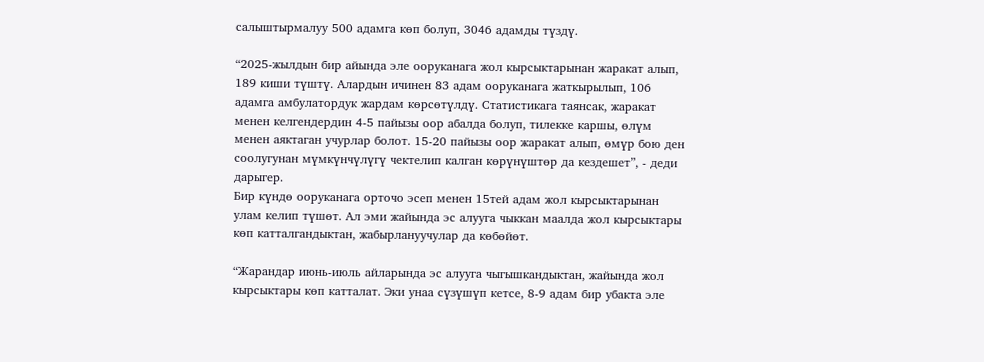салыштырмалуу 500 адамга көп болуп, 3046 адамды түздү.

“2025-жылдын бир айында эле ооруканага жол кырсыктарынан жаракат алып, 189 киши түштү. Алардын ичинен 83 адам ооруканага жаткырылып, 106 адамга амбулатордук жардам көрсөтүлдү. Статистикага таянсак, жаракат менен келгендердин 4-5 пайызы оор абалда болуп, тилекке каршы, өлүм менен аяктаган учурлар болот. 15-20 пайызы оор жаракат алып, өмүр бою ден соолугунан мүмкүнчүлүгү чектелип калган көрүнүштөр да кездешет”, - деди дарыгер.
Бир күндө ооруканага орточо эсеп менен 15тей адам жол кырсыктарынан улам келип түшөт. Ал эми жайында эс алууга чыккан маалда жол кырсыктары көп катталгандыктан, жабырлануучулар да көбөйөт.

“Жарандар июнь-июль айларында эс алууга чыгышкандыктан, жайында жол кырсыктары көп катталат. Эки унаа сүзүшүп кетсе, 8-9 адам бир убакта эле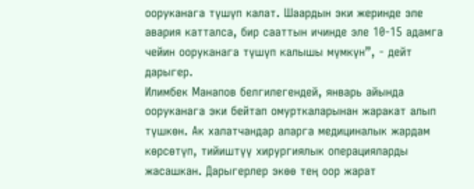ооруканага түшүп калат. Шаардын эки жеринде эле авария катталса, бир сааттын ичинде эле 10-15 адамга чейин ооруканага түшүп калышы мүмкүн”, - дейт дарыгер.
Илимбек Манапов белгилегендей, январь айында ооруканага эки бейтап омурткаларынан жаракат алып түшкөн. Ак халатчандар аларга медициналык жардам көрсөтүп, тийиштүү хирургиялык операцияларды жасашкан. Дарыгерлер экөө тең оор жарат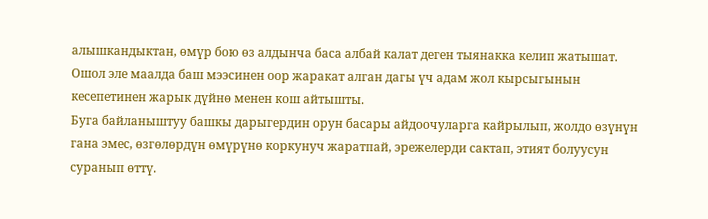алышкандыктан, өмүр бою өз алдынча баса албай калат деген тыянакка келип жатышат. Ошол эле маалда баш мээсинен оор жаракат алган дагы үч адам жол кырсыгынын кесепетинен жарык дүйнө менен кош айтышты.
Буга байланыштуу башкы дарыгердин орун басары айдоочуларга кайрылып, жолдо өзүнүн гана эмес, өзгөлөрдүн өмүрүнө коркунуч жаратпай, эрежелерди сактап, этият болуусун суранып өттү.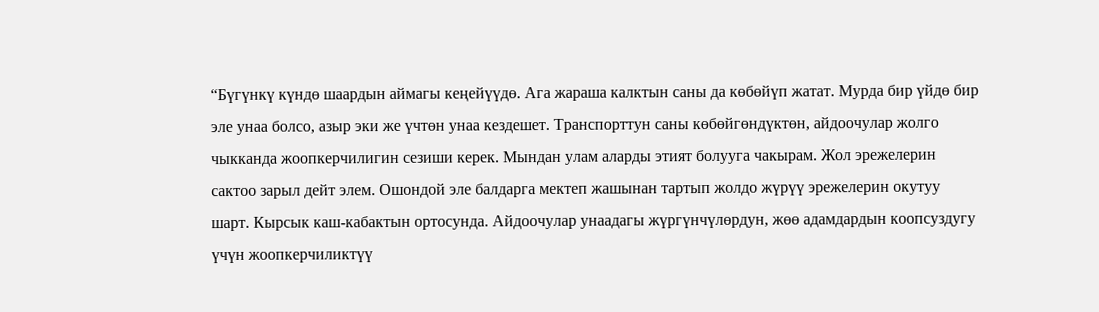“Бүгүнкү күндө шаардын аймагы кеңейүүдө. Ага жараша калктын саны да көбөйүп жатат. Мурда бир үйдө бир эле унаа болсо, азыр эки же үчтөн унаа кездешет. Транспорттун саны көбөйгөндүктөн, айдоочулар жолго чыкканда жоопкерчилигин сезиши керек. Мындан улам аларды этият болууга чакырам. Жол эрежелерин сактоо зарыл дейт элем. Ошондой эле балдарга мектеп жашынан тартып жолдо жүрүү эрежелерин окутуу шарт. Кырсык каш-кабактын ортосунда. Айдоочулар унаадагы жүргүнчүлөрдун, жөө адамдардын коопсуздугу үчүн жоопкерчиликтүү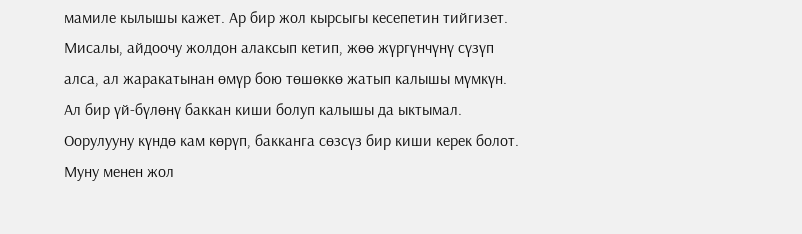мамиле кылышы кажет. Ар бир жол кырсыгы кесепетин тийгизет. Мисалы, айдоочу жолдон алаксып кетип, жөө жүргүнчүнү сүзүп алса, ал жаракатынан өмүр бою төшөккө жатып калышы мүмкүн. Ал бир үй-бүлөнү баккан киши болуп калышы да ыктымал. Оорулууну күндө кам көрүп, бакканга сөзсүз бир киши керек болот. Муну менен жол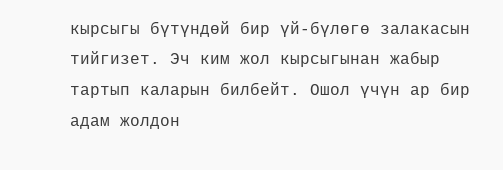кырсыгы бүтүндөй бир үй-бүлөгө залакасын тийгизет. Эч ким жол кырсыгынан жабыр тартып каларын билбейт. Ошол үчүн ар бир адам жолдон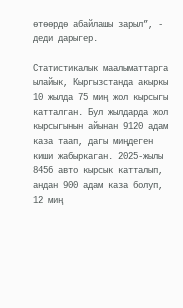өтөөрдө абайлашы зарыл”, - деди дарыгер.

Статистикалык маалыматтарга ылайык, Кыргызстанда акыркы 10 жылда 75 миң жол кырсыгы катталган. Бул жылдарда жол кырсыгынын айынан 9120 адам каза таап, дагы миңдеген киши жабыркаган. 2025-жылы 8456 авто кырсык катталып, андан 900 адам каза болуп, 12 миң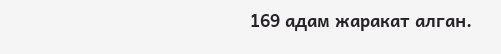169 адам жаракат алган.